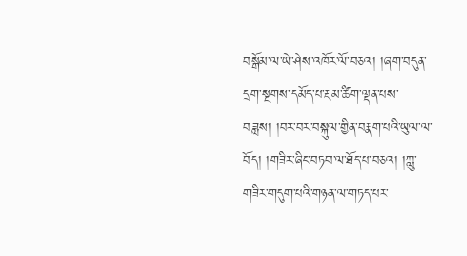བསྒོམ་ལ་ཡེ་ཤེས་འཁོར་ལོ་བཅའ། །ཞག་བདུན་དྲག་སྔགས་དམོད་པ་རྔམ་ཚིག་ལྡན་པས་བཟླས། །བར་བར་བསྐུལ་གྱིན་བརྣག་པའི་ཡུལ་ལ་བོད། །གཟིར་ཞིང་བཏབ་ལ་ཐོད་པ་བཅའ། །ཀླུ་གཟིར་གདུག་པའི་གཉན་ལ་གཏད་པར་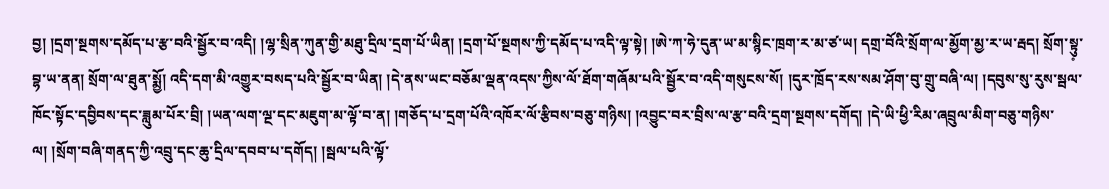བྱ། །དྲག་སྔགས་དམོད་པ་རྩ་བའི་སྦྱོར་བ་འདི། །ལྷ་སྲིན་ཀུན་གྱི་མཐུ་དྲིལ་དྲག་པོ་ཡིན། །དྲག་པོ་སྔགས་ཀྱི་དམོད་པ་འདི་ལྟ་སྟེ། །ཨེ་ཀ་ཧེ་དུན་ཡ་མ་སྙིང་ཁྲག་ར་མ་ཙ་ཡ། དགྲ་བོའི་སྲོག་ལ་མྱོག་མྱ་ར་ཡ་རྦད། སྲོག་སྟུ༷་བྷ་ཡ་ནན། སྲོག་ལ་ཐུན་སྨྱོ། འདི་དག་མི་འགྱུར་བསད་པའི་སྦྱོར་བ་ཡིན། །དེ་ནས་ཡང་བཅོམ་ལྡན་འདས་ཀྱིས་ལོ་ཐོག་གཞོམ་པའི་སྦྱོར་བ་འདི་གསུངས་སོ། །དུར་ཁྲོད་རས་སམ་ཤོག་བུ་གྲུ་བཞི་ལ། །དབུས་སུ་རུས་སྦལ་ཁོང་སྟོང་དབྱིབས་དང་ཟླུམ་པོར་བྲི། །ཡན་ལག་ལྔ་དང་མཇུག་མ་ལྟོ་བ་ན། །གཅོད་པ་དྲག་པོའི་འཁོར་ལོ་རྩིབས་བཅུ་གཉིས། །འབྱུང་བར་བྲིས་ལ་རྩ་བའི་དྲག་སྔགས་དགོད། །དེ་ཡི་ཕྱི་རིམ་ཞབྲུལ་མིག་བཅུ་གཉིས་ལ། །སྲོག་བཞི་གནད་ཀྱི་འབྲུ་དང་ཆུ་དྲིལ་དབབ་པ་དགོད། །སྦལ་པའི་ལྟོ་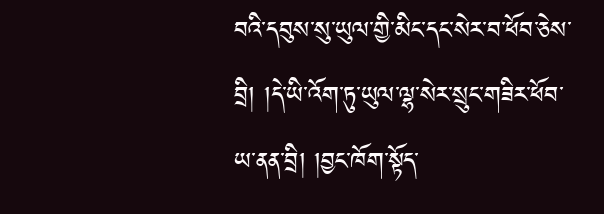བའི་དབུས་སུ་ཡུལ་གྱི་མིང་དང་སེར་བ་ཕོབ་ཅེས་བྲི། །དེ་ཡི་འོག་ཏུ་ཡུལ་ལྷ་སེར་སྲུང་གཟིར་ཕོབ་ཡ་ནན་བྲི། །བྱང་ཁོག་སྟོད་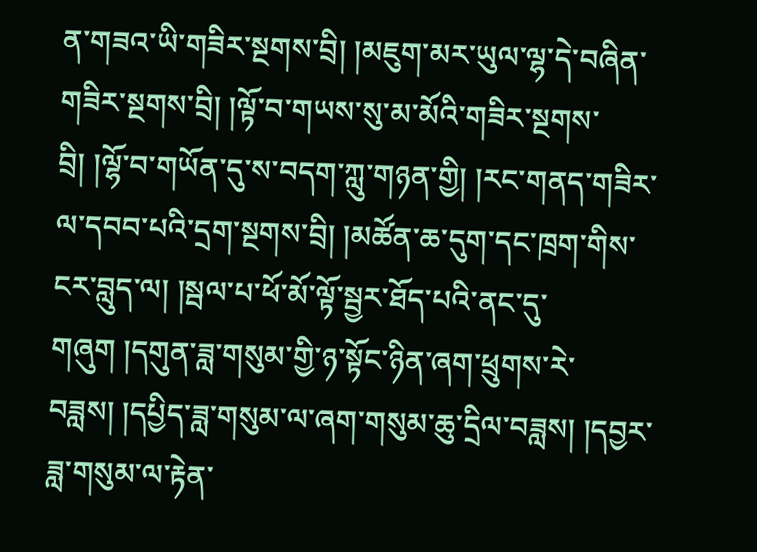ན་གཟའ་ཡི་གཟིར་སྔགས་བྲི། །མཇུག་མར་ཡུལ་ལྷ་དེ་བཞིན་གཟིར་སྔགས་བྲི། །ལྟོ་བ་གཡས་སུ་མ་མོའི་གཟིར་སྔགས་བྲི། །ལྷོ་བ་གཡོན་དུ་ས་བདག་ཀླུ་གཉན་གྱི། །རང་གནད་གཟིར་ལ་དབབ་པའི་དྲག་སྔགས་བྲི། །མཚོན་ཆ་དུག་དང་ཁྲག་གིས་ངར་བླུད་ལ། །སྦལ་པ་ཕོ་མོ་ལྟོ་སྦྱར་ཐོད་པའི་ནང་དུ་གཞུག །དགུན་ཟླ་གསུམ་གྱི་ཉ་སྟོང་ཉིན་ཞག་ཕྲུགས་རེ་བཟླས། །དཔྱིད་ཟླ་གསུམ་ལ་ཞག་གསུམ་ཆུ་དྲིལ་བཟླས། །དབྱར་ཟླ་གསུམ་ལ་རྟེན་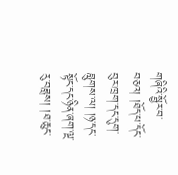གཞིའི་སྦྱོར་བ་བཅའ། །ཐོད་པ་དོང་བུར་ཁྲག་དང་དུག་བླུགས་ལ། །ཉ་དང་སྟོང་དང་ཉིན་ཞག་ལྔ་རུ་བཟླས། །ཐ་ཆུང་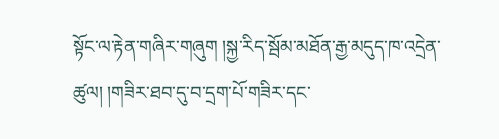སྟོང་ལ་རྟེན་གཞིར་གཞུག །སྐྱ་རིད་སྦོམ་མཐོན་རྒྱ་མདུད་ཁ་འདྲེན་ཚུལ། །གཟིར་ཐབ་དུ་བ་དྲག་པོ་གཟིར་དང་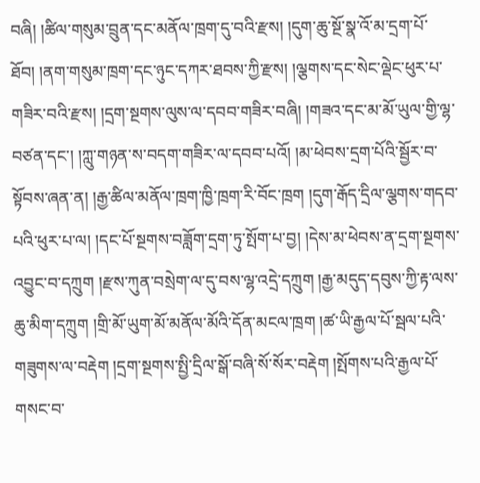བཞི། །ཚིལ་གསུམ་བྲུན་དང་མནོལ་ཁྲག་དུ་བའི་རྫས། །དུག་ཆུ་སྔོ་སྣ་འོ་མ་དྲག་པོ་ཐོབ། །ནག་གསུམ་ཁྲག་དང་ཉུང་དཀར་ཐབས་ཀྱི་རྫས། །ལྕགས་དང་སེང་ལྡེང་ཕུར་པ་གཟིར་བའི་རྫས། །དྲག་སྔགས་ལུས་ལ་དབབ་གཟིར་བཞི། །གཟའ་དང་མ་མོ་ཡུལ་གྱི་ལྷ་བཙན་དང་། །ཀླུ་གཉན་ས་བདག་གཟིར་ལ་དབབ་པའོ། །མ་ཕེབས་དྲག་པོའི་སྦྱོར་བ་སྟོབས་ཞན་ན། །རྒྱ་ཚིལ་མནོལ་ཁྲག་ཁྱི་ཁྲག་རི་བོང་ཁྲག །དུག་རྒོད་དྲིལ་ལྕགས་གདབ་པའི་ཕུར་པ་ལ། །དང་པོ་སྔགས་བཟློག་དྲག་ཏུ་སྤོག་པ་བྱ། །དེས་མ་ཕེབས་ན་དྲག་སྔགས་འབྱུང་བ་དཀྲུག །རྫས་ཀུན་བསྲེག་ལ་དུ་བས་ལྷ་འདྲེ་དཀྲུག །རྒྱ་མདུད་དབུས་ཀྱི་རྟ་ལས་ཆུ་མིག་དཀྲུག །གྲི་མོ་ཡུག་མོ་མནོལ་མོའི་དོན་མངལ་ཁྲག །ཚ་ཡི་རྒྱལ་པོ་སྦལ་པའི་གཟུགས་ལ་བརྡེག །དྲག་སྔགས་སྤྱི་དྲིལ་སྒོ་བཞི་སོ་སོར་བརྡེག །སྤོགས་པའི་རྒྱལ་པོ་གསང་བ་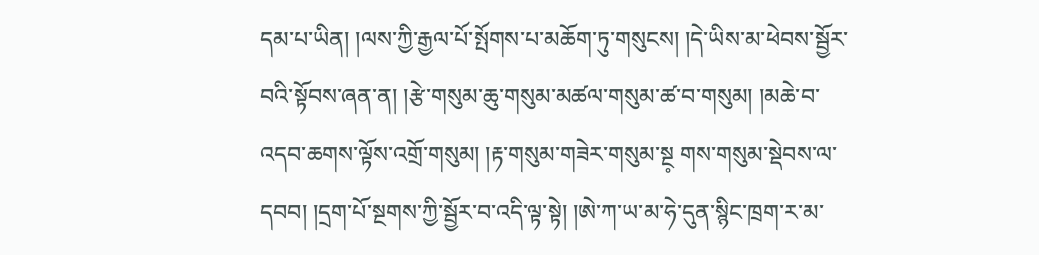དམ་པ་ཡིན། །ལས་ཀྱི་རྒྱལ་པོ་སྤོགས་པ་མཆོག་ཏུ་གསུངས། །དེ་ཡིས་མ་ཕེབས་སྦྱོར་བའི་སྟོབས་ཞན་ན། །རྩེ་གསུམ་ཆུ་གསུམ་མཚལ་གསུམ་ཚ་བ་གསུམ། །མཆེ་བ་འདབ་ཆགས་ལྟོས་འགྲོ་གསུམ། །རྟ་གསུམ་གཟེར་གསུམ་སྔ༷ གས་གསུམ་སྡེབས་ལ་དབབ། །དྲག་པོ་སྔགས་ཀྱི་སྦྱོར་བ་འདི་ལྟ་སྟེ། །ཨེ་ཀ་ཡ་མ་ཧེ་དུན་སྙིང་ཁྲག་ར་མ་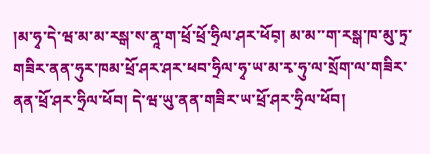།མ་ཧྭ་དེ་ཝ་མ་མ་རསྒ་ས་ནཱ་ག་ཕྲོ་ཕྲོ་ཧྲིལ་ཤར་ཕོབ༷། མ་མ་་ག་རསྒ་ཁ་མུ་ཏྲ་གཟིར་ནན་ཧུར་ཁམ་ཕྲོ་ཤར་ཤར་ཕབ་ཧྲིལ་ཧྭ་ཡ་མ་རྭ་ཧུ་ལ་སྲོག་ལ་གཟིར་ནན་ཕྲོ་ཤར་ཧྲིལ་ཕོབ། དེ་ཝ་ཡུ་ནན་གཟིར་ཡ་ཕྲོ་ཤར་ཧྲིལ་ཕོབ།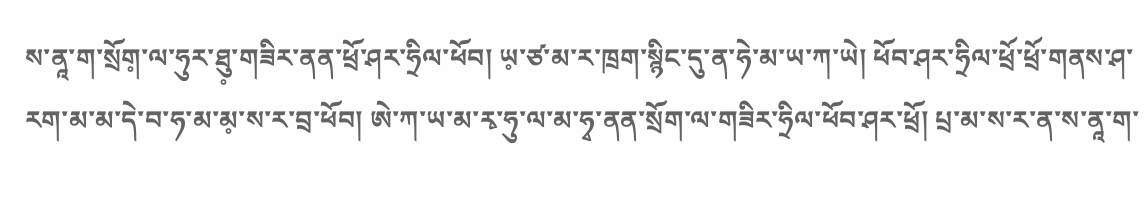ས་ནཱ་ག་སྲོག༷་ལ་ཧུར་ཐུ༷་གཟིར་ནན་ཕྲོ་ཤར་ཧྲིལ་ཕོབ། ཡ༷་ཙ་མ་ར་ཁྲག་སྙིང་དུ་ན་ཧེ་མ་ཡ་ཀ་ཡེ། ཕོབ་ཤར་ཧྲིལ་ཕྲོ་ཕྲོ་གནས་ཤ་རག་མ་མ་དེ་བ་ཧ་མ་མ༷་ས་ར་བྲ་ཕོབ། ཨེ་ཀ་ཡ་མ་རྭ་ཧུ་ལ་མ་ཧྭ་ནན་སྲོག་ལ་གཟིར་ཧྲིལ་ཕོབ་ཤར་ཕྲོ། པྲ་མ་ས་ར་ན་ས་ནཱ་ག་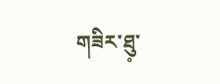གཟིར་ཐུ༷་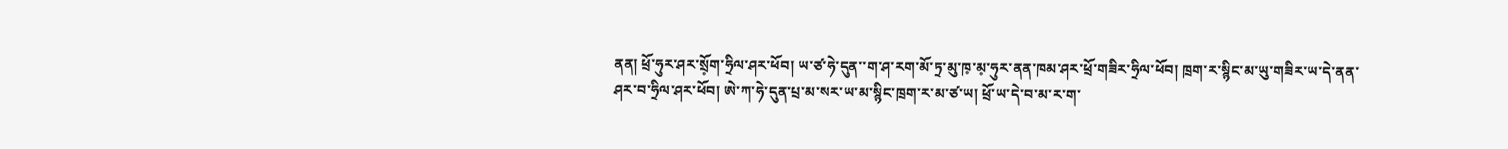ནན། ཕྲོ་ཧུར་ཤར་སྲོ༷ག་ཧྲིལ་ཤར་ཕོབ། ཡ་ཙ་ཧེ་དུན་་ག་ཤ་རག་མོ་ཏྲ་མུ་ཁ༷་མ༷་ཧུར་ནན་ཁམ་ཤར་ཕྲོ་གཟིར་ཧྲིལ་ཕོབ། ཁྲག་ར་སྙིང་མ་ཡུ་གཟིར་ཡ་དེ་ནན་ཤར་བ་ཧྲིལ་ཤར་ཕོབ། ཨེ་ཀ་ཧེ་དུན་པྲ་མ་སར་ཡ་མ་སྙིང་ཁྲག་ར་མ་ཙ་ཡ། ཕྲོ་ཡ་དེ་བ་མ་ར་ག་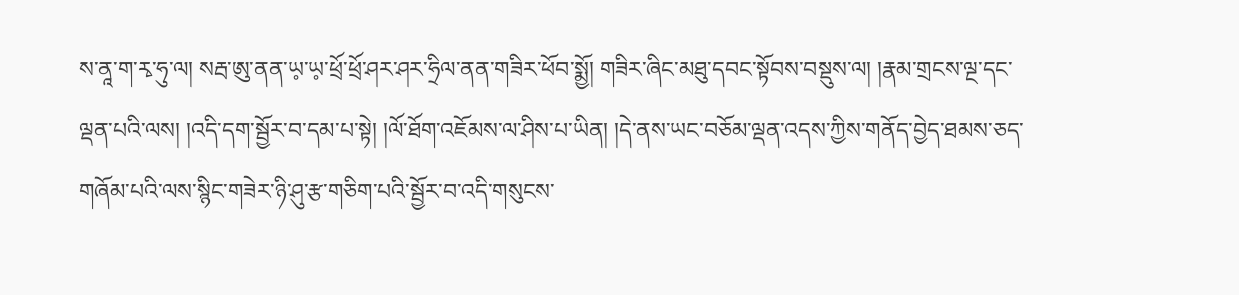ས་ནཱ་ག་རྭ་ཧུ་ལ། སརྦ་ཨུ་ནན་ཡ༷་ཡ༷་ཕྲོ་ཕྲོ་ཤར་ཤར་ཧྲིལ་ནན་གཟིར་ཕོབ་སྨྱོ། གཟིར་ཞིང་མཐུ་དབང་སྟོབས་བསྡུས་ལ། །རྣམ་གྲངས་ལྔ་དང་ལྡན་པའི་ལས། །འདི་དག་སྦྱོར་བ་དམ་པ་སྟེ། །ལོ་ཐོག་འཇོམས་ལ་ཤིས་པ་ཡིན། །དེ་ནས་ཡང་བཅོམ་ལྡན་འདས་ཀྱིས་གནོད་བྱེད་ཐམས་ཅད་གཞོམ་པའི་ལས་སྙིང་གཟེར་ཉི་ཤུ་རྩ་གཅིག་པའི་སྦྱོར་བ་འདི་གསུངས་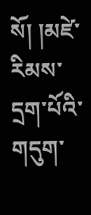སོ། །མཛེ་རིམས་དྲག་པོའི་གདུག་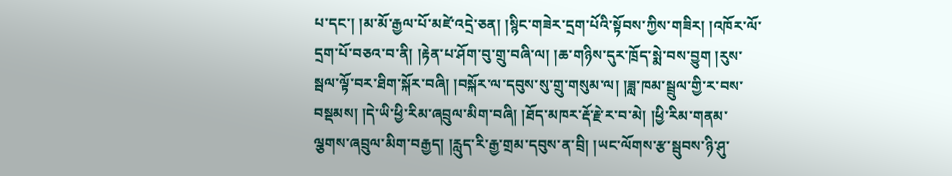པ་དང་། །མ་མོ་རྒྱལ་པོ་མཛེ་འདྲེ་ཅན། །སྙིང་གཟེར་དྲག་པོའི་སྟོབས་ཀྱིས་གཟིར། །འཁོར་ལོ་དྲག་པོ་བཅའ་བ་ནི། །རྟེན་པ་ཤོག་བུ་གྲུ་བཞི་ལ། །ཆ་གཉིས་དུར་ཁྲོད་སྨེ་བས་བྱུག །རུས་སྦལ་ལྟོ་བར་ཐིག་སྐོར་བཞི། །བསྐོར་ལ་དབུས་སུ་གྲུ་གསུམ་ལ། །ཟླ་ཁམ་སྦྲུལ་གྱི་ར་བས་བསྡམས། །དེ་ཡི་ཕྱི་རིམ་ཞབྲུལ་མིག་བཞི། །ཐོད་མཁར་རྡོ་རྗེ་ར་བ་མེ། །ཕྱི་རིམ་གནམ་ལྕགས་ཞབྲུལ་མིག་བརྒྱད། །རླུད་རི་རྒྱ་གྲམ་དབུས་ན་བྲི། །ཡང་ལོགས་རྩ་སྦུབས་ཉི་ཤུ་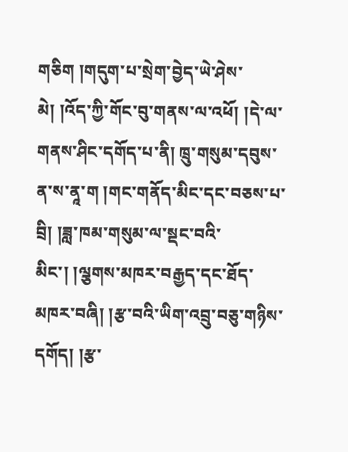གཅིག །གདུག་པ་སྲེག་བྱེད་ཡེ་ཤེས་མེ། །འོད་ཀྱི་གོང་བུ་གནས་ལ་འཕོ། །དེ་ལ་གནས་ཤིང་དགོད་པ་ནི། ཁྲུ་གསུམ་དབུས་ན་ས་ནཱ་ག །གང་གནོད་མིང་དང་བཅས་པ་བྲི། །ཟླ་ཁམ་གསུམ་ལ་སྡང་བའི་མིང་། །ལྕགས་མཁར་བརྒྱད་དང་ཐོད་མཁར་བཞི། །རྩ་བའི་ཡིག་འབྲུ་བཅུ་གཉིས་དགོད། །རྩ་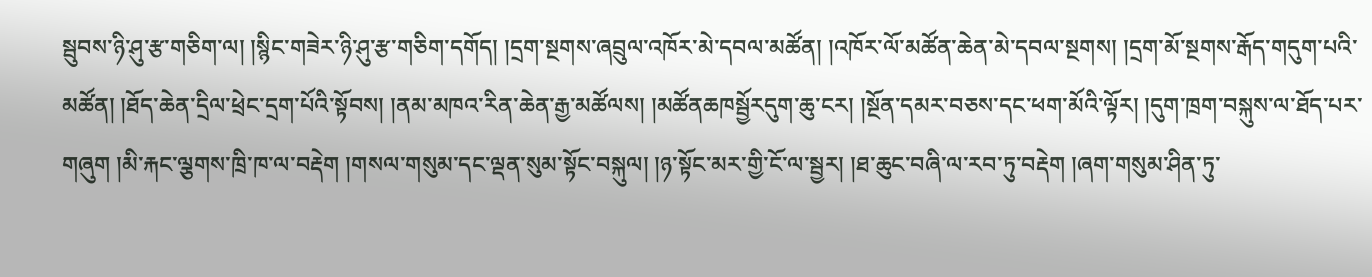སྦུབས་ཉི་ཤུ་རྩ་གཅིག་ལ། །སྙིང་གཟེར་ཉི་ཤུ་རྩ་གཅིག་དགོད། །དྲག་སྔགས་ཞབྲུལ་འཁོར་མེ་དབལ་མཚོན། །འཁོར་ལོ་མཚོན་ཆེན་མེ་དབལ་སྔགས། །དྲག་མོ་སྔགས་རྒོད་གདུག་པའི་མཚོན། །ཐོད་ཆེན་དྲིལ་ཕྲེང་དྲག་པོའི་སྟོབས། །ནམ་མཁའ་རིན་ཆེན་རྒྱ་མཚོལས། །མཚོནཆཁསྦྱོརདུག་ཆུ་ངར། །སྔོན་དམར་བཅས་དང་ཕག་མོའི་ལྟོར། །དུག་ཁྲག་བསྐུས་ལ་ཐོད་པར་གཞུག །མི་རྐང་ལྕགས་ཁྲི་ཁ་ལ་བརྡེག །གསལ་གསུམ་དང་ལྡན་སུམ་སྟོང་བསྐུལ། །ཉ་སྟོང་མར་གྱི་ངོ་ལ་སྦྱར། །ཐ་ཆུང་བཞི་ལ་རབ་ཏུ་བརྡེག །ཞག་གསུམ་ཤིན་ཏུ་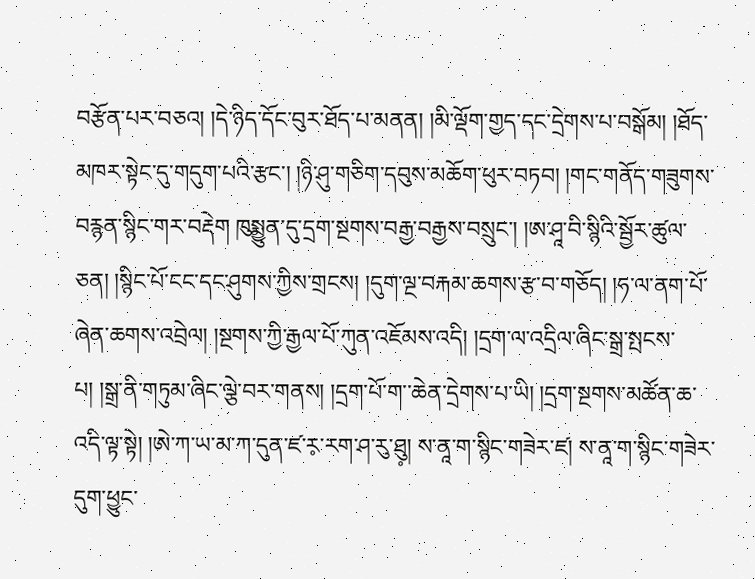བརྩོན་པར་བཅའ། །དེ་ཉིད་དོང་བུར་ཐོད་པ་མནན། །མི་ལྡོག་གྱད་དང་དྲེགས་པ་བསྒོམ། །ཐོད་མཁར་སྟེང་དུ་གདུག་པའི་རྩང་། །ཉི་ཤུ་གཅིག་དབུས་མཆོག་ཕུར་བཏབ། །གང་གནོད་གཟུགས་བརྙན་སྙིང་གར་བརྡེག ཁུསྨྱུན་དུ་དྲག་སྔགས་བརྒྱ་བརྒྱས་བསྲུང་། །ཨ་ཤཱ་བི་སྙིའི་སྦྱོར་ཚུལ་ཅན། །སྙིང་པོ་ངང་དང་ཤུགས་ཀྱིས་གྲངས། །དུག་ལྔ་བརྐམ་ཆགས་རྩ་བ་གཅོད། །ཧ་ལ་ནག་པོ་ཞེན་ཆགས་འབྲེལ། །སྔགས་ཀྱི་རྒྱལ་པོ་ཀུན་འཇོམས་འདི། །དྲག་ལ་འདྲིལ་ཞིང་སྒྲ་སྤངས་པ། །སྒྲ་ནི་གཏུམ་ཞིང་ལྕེ་བར་གནས། །དྲག་པོ་ག་་ཆེན་དྲེགས་པ་ཡི། །དྲག་སྔགས་མཚོན་ཆ་འདི་ལྟ་སྟེ། །ཨེ་ཀ་ཡ་མ་ཀ་དུན་ཛ་ར༷་རག་ཤ་རུ་ཐུ༷། ས་ནཱ་ག་སྙིང་གཟེར་ཛ། ས་ནཱ་ག་སྙིང་གཟེར་དུག་ཕྱུང་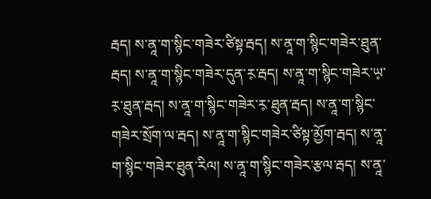རྦད། ས་ནཱ་ག་སྙིང་གཟེར་ཙིསྟ་རྦད། ས་ནཱ་ག་སྙིང་གཟེར་ཐུན་རྦད། ས་ནཱ་ག་སྙིང་གཟེར་དུན་ར༷་རྦད། ས་ནཱ་ག་སྙིང་གཟེར་ཡ༷་ར༷་ཐུན་རྦད། ས་ནཱ་ག་སྙིང་གཟེར་ར༷་ཐུན་རྦད། ས་ནཱ་ག་སྙིང་གཟེར་སྲོག་ལ་རྦད། ས་ནཱ་ག་སྙིང་གཟེར་ཙིསྟ་མྱོག་རྦད། ས་ནཱ་ག་སྙིང་གཟེར་ཐུན་རིལ། ས་ནཱ་ག་སྙིང་གཟེར་རྩལ་རྦད། ས་ནཱ་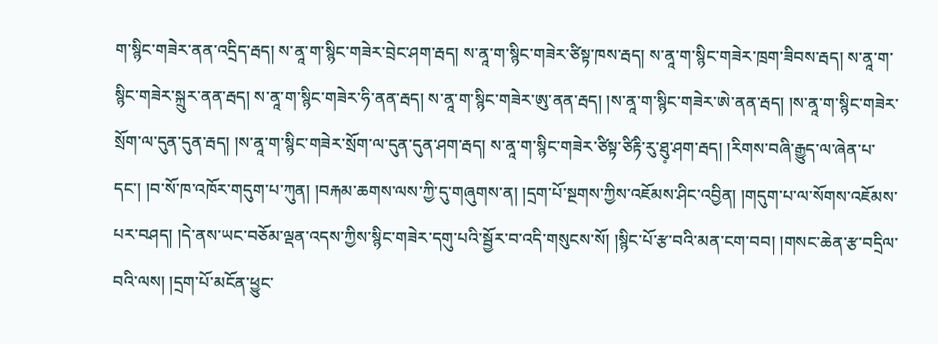ག་སྙིང་གཟེར་ནན་འདྲིད་རྦད། ས་ནཱ་ག་སྙིང་གཟེར་བྲེང་ཤག་རྦད། ས་ནཱ་ག་སྙིང་གཟེར་ཙིསྟ་ཁས་རྦད། ས་ནཱ་ག་སྙིང་གཟེར་ཁྲག་ཟིབས་རྦད། ས་ནཱ་ག་སྙིང་གཟེར་སྐྲུར་ནན་རྦད། ས་ནཱ་ག་སྙིང་གཟེར་ཧི་ནན་རྦད། ས་ནཱ་ག་སྙིང་གཟེར་ཨུ་ནན་རྦད། །ས་ནཱ་ག་སྙིང་གཟེར་ཨེ་ནན་རྦད། །ས་ནཱ་ག་སྙིང་གཟེར་སྲོག་ལ་དུན་དུན་རྦད། །ས་ནཱ་ག་སྙིང་གཟེར་སྲོག་ལ་དུན་དུན་ཤག་རྦད། ས་ནཱ་ག་སྙིང་གཟེར་ཙིསྟ་ཙིརྟི་རུ་ཐུ༷་ཤག་རྦད། །རིགས་བཞི་རྒྱུད་ལ་ཞེན་པ་དང་། །བ་སོ་ཁ་འཁོར་གདུག་པ་ཀུན། །བརྐམ་ཆགས་ལས་ཀྱི་དུ་གཞུགས་ན། །དྲག་པོ་སྔགས་ཀྱིས་འཇོམས་ཤིང་འབྱིན། །གདུག་པ་ལ་སོགས་འཇོམས་པར་བཤད། །དེ་ནས་ཡང་བཅོམ་ལྡན་འདས་ཀྱིས་སྙིང་གཟེར་དགུ་པའི་སྦྱོར་བ་འདི་གསུངས་སོ། །སྙིང་པོ་རྩ་བའི་མན་ངག་བབ། །གསང་ཆེན་རྩ་བདྲིལ་བའི་ལས། །དྲག་པོ་མངོན་ཕྱུང་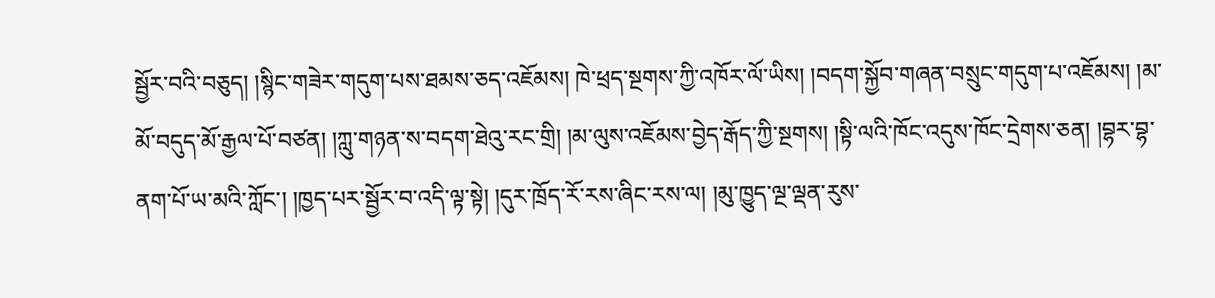སྦྱོར་བའི་བཅུད། །སྙིང་གཟེར་གདུག་པས་ཐམས་ཅད་འཇོམས། ཁེ་ཕྲད་སྔགས་ཀྱི་འཁོར་ལོ་ཡིས། །བདག་སྐྱོབ་གཞན་བསྲུང་གདུག་པ་འཇོམས། །མ་མོ་བདུད་མོ་རྒྱལ་པོ་བཙན། །ཀླུ་གཉན་ས་བདག་ཐེའུ་རང་གྲི། །མ་ལུས་འཇོམས་བྱེད་རྒོད་ཀྱི་སྔགས། །སྟི་ལའི་ཁོང་འདུས་ཁོང་དྲེགས་ཅན། །བྷར་བྷ་ནག་པོ་ཡ་མའི་ཀློང་། །ཁྱད་པར་སྦྱོར་བ་འདི་ལྟ་སྟེ། །དུར་ཁྲོད་རོ་རས་ཞིང་རས་ལ། །མུ་ཁྱུད་ལྔ་ལྡན་རུས་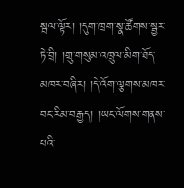སྦལ་ལྟོར། །དུག་ཁྲག་སྣ་ཚོགས་སྦྱར་ཏེ་བྲི། །གྲུ་གསུམ་འཁྲུལ་མིག་ཐོད་མཁར་བཞིར། །དེ་འོག་ལྕགས་མཁར་བང་རིམ་བརྒྱད། །ཡང་ལོགས་གནས་པའི་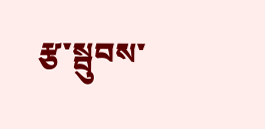རྩ་སྦུབས་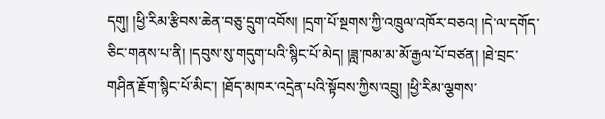དགུ། །ཕྱི་རིམ་རྩིབས་ཆེན་བཅུ་དྲུག་འབོས། །དྲག་པོ་སྔགས་ཀྱི་འཁྲུལ་འཁོར་བཅའ། །དེ་ལ་དགོད་ཅིང་གནས་པ་ནི། །དབུས་སུ་གདུག་པའི་སྙིང་པོ་མེད། །ཟླ་ཁམ་མ་མོ་རྒྱལ་པོ་བཙན། །ཐེ་བྲང་གཤིན་རྗོག་སྙིང་པོ་མིང་། །ཐོད་མཁར་འདྲེན་པའི་སྟོབས་ཀྱིས་འབྲུ། །ཕྱི་རིམ་ལྕགས་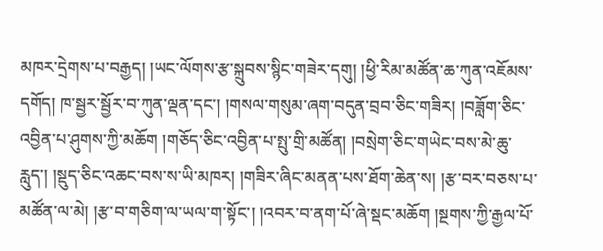མཁར་དྲེགས་པ་བརྒྱད། །ཡང་ལོགས་རྩ་སྐྲུབས་སྙིང་གཟེར་དགུ། །ཕྱི་རིམ་མཚོན་ཆ་ཀུན་འཇོམས་དགོད། ཁ་སྦྱར་སྦྱོར་བ་ཀུན་ལྡན་དང་། །གསལ་གསུམ་ཞག་བདུན་བྲབ་ཅིང་གཟིར། །བཟློག་ཅིང་འབྱིན་པ་ཤུགས་ཀྱི་མཆོག །གཅོད་ཅིང་འབྱིན་པ་སྤུ་གྲི་མཚོན། །བསྲེག་ཅིང་གཡེང་བས་མེ་ཆུ་རླུད་། །སྡུད་ཅིང་འཆང་བས་ས་ཡི་མཁར། །གཟིར་ཞིང་མནན་པས་ཐོག་ཆེན་ས། །རྩ་བར་བཅས་པ་མཚོན་ལ་མེ། །རྩ་བ་གཅིག་ལ་ཡལ་ག་སྟོང་། །འབར་བ་ནག་པོ་ཞེ་སྡང་མཆོག །སྔགས་ཀྱི་རྒྱལ་པོ་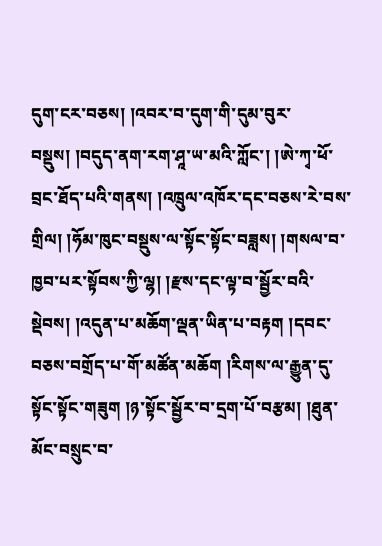དུག་ངར་བཅས། །འབར་བ་དུག་གི་དུམ་བུར་བསྡུས། །བདུད་ནག་རག་ཤཱ་ཡ་མའི་ཀློང་། །ཨེ་ཀྭ་ཕོ་བྲང་ཐོད་པའི་གནས། །འཁྲུལ་འཁོར་དང་བཅས་རེ་བས་གྲིལ། །ཧོམ་ཁུང་བསྡུས་ལ་སྟོང་སྟོང་བཟླས། །གསལ་བ་ཁྱབ་པར་སྟོབས་ཀྱི་ལྷ། །རྫས་དང་ལྟ་བ་སྦྱོར་བའི་སྡེབས། །འདུན་པ་མཆོག་ལྡན་ཡིན་པ་བརྟག །དབང་བཅས་བགྲོད་པ་གོ་མཚོན་མཆོག །རིགས་ལ་རྒྱུན་དུ་སྟོང་སྟོང་གཟུག །ཉ་སྟོང་སྦྱོར་བ་དྲག་པོ་བརྩམ། །ཐུན་མོང་བསྲུང་བ་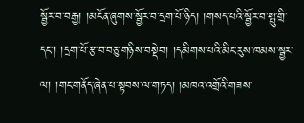སྦྱོར་བ་བརྒྱ། །མངོན་ཞུགས་སྦྱོར་བ་དྲག་པོ་ཉིད། །གསད་པའི་སྦྱོར་བ་སྤུ་གྲི་དང་། །དྲག་པོ་རྩ་བ་བཅུ་གཉིས་བསྡེབ། །དམིགས་པའི་མིང་རུས་ཁམས་སྦྱར་ལ། །གང་གནོད་ཞེན་པ་སྟབས་ལ་གཏད། །མཁའ་འགྲོའི་གཟས་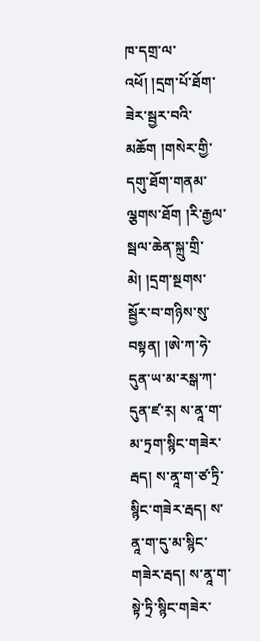ཁ་དགྲ་ལ་འཕོ། །དྲག་པོ་ཐོག་ཟེར་སྦྱར་བའི་མཆོག །གསེར་གྱི་དགུ་ཐོག་གནམ་ལྕགས་ཐོག །རི་རྒྱལ་སྦལ་ཆེན་སྐྲུ་གྲི་མེ། །དྲག་སྔགས་སྦྱོར་བ་གཉིས་སུ་བསྟན། །ཨེ་ཀ་ཧེ་དུན་ཡ་མ་རསྒ་ཀ་དུན་ཛ་ར༷། ས་ནཱ་ག་མ་ཏྲག་སྙིང་གཟེར་རྦད། ས་ནཱ་ག་ཙ་ཏྲི་སྙིང་གཟེར་རྦད། ས་ནཱ་ག་དུ་མ་སྙིང་གཟེར་རྦད། ས་ནཱ་ག་སྟེ་ཏྲི་སྙིང་གཟེར་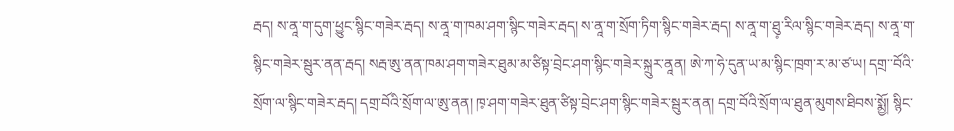རྦད། ས་ནཱ་ག་དུག་ཕྱུང་སྙིང་གཟེར་རྦད། ས་ནཱ་ག་ཁམ་ཤག་སྙིང་གཟེར་རྦད། ས་ནཱ་ག་སྲོག་ཏིག་སྙིང་གཟེར་རྦད། ས་ནཱ་ག་ཐུ༷་རིལ་སྙིང་གཟེར་རྦད། ས་ནཱ་ག་སྙིང་གཟེར་སྦུར་ནན་རྦད། སརྦ་ཨུ་ནན་ཁམ་ཤག་གཟེར་ཐུམ་མ་ཙིསྟ་བྲེང་ཤག་སྙིང་གཟེར་སྐྲུར་ནཱན། ཨེ་ཀ་ཧེ་དུན་ཡ་མ་སྙིང་ཁྲག་ར་མ་ཙ་ཡ། དགྲ་་བོའི་སྲོག་ལ་སྙིང་གཟེར་རྦད། དགྲ་བོའི་སྲོག་ལ་ཨུ་ནན། ཁ༷་ཤག་གཟེར་ཐུན་ཙིསྟ་བྲེང་ཤག་སྙིང་གཟེར་སྦུར་ནན། དགྲ་བོའི་སྲོག་ལ་ཐུན་མུགས་ཐིབས་སྨྱོ། སྙིང་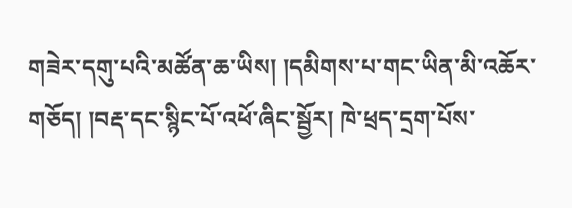གཟེར་དགུ་པའི་མཚོན་ཆ་ཡིས། །དམིགས་པ་གང་ཡིན་མི་འཆོར་གཅོད། །བརྡ་དང་སྙིང་པོ་འཕོ་ཞིང་སྦྱོར། ཁེ་ཕྲད་དྲག་པོས་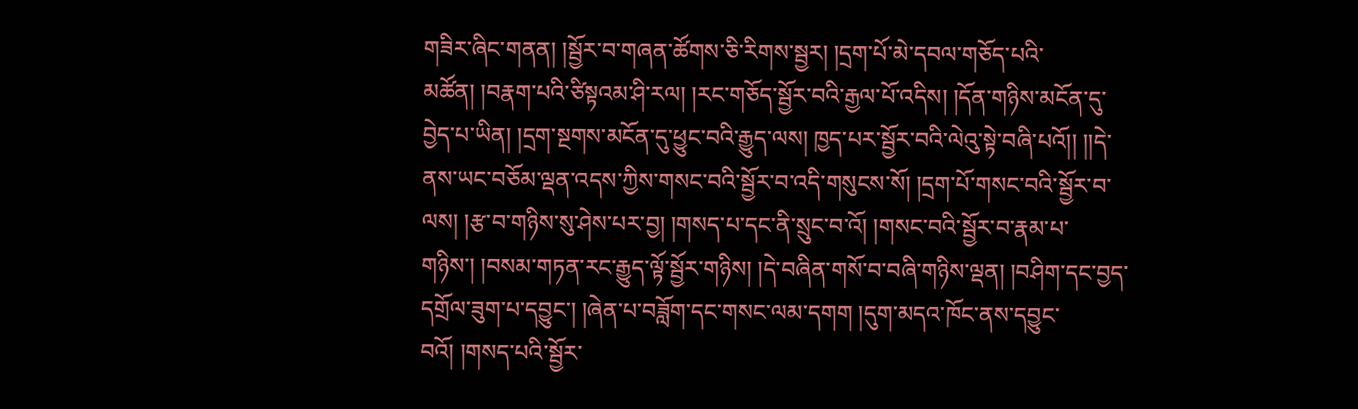གཟིར་ཞིང་གནན། །སྦྱོར་བ་གཞན་ཚོགས་ཅི་རིགས་སྦྱར། །དྲག་པོ་མེ་དབལ་གཅོད་པའི་མཚོན། །བརྣག་པའི་ཙིསྟའམ་ཤི་རལ། །རང་གཅོད་སྦྱོར་བའི་རྒྱལ་པོ་འདིས། །དོན་གཉིས་མངོན་དུ་བྱེད་པ་ཡིན། །དྲག་སྔགས་མངོན་དུ་ཕྱུང་བའི་རྒྱུད་ལས། ཁྱད་པར་སྦྱོར་བའི་ལེའུ་སྟེ་བཞི་པའོ།། །།དེ་ནས་ཡང་བཅོམ་ལྡན་འདས་ཀྱིས་གསང་བའི་སྦྱོར་བ་འདི་གསུངས་སོ། །དྲག་པོ་གསང་བའི་སྦྱོར་བ་ལས། །རྩ་བ་གཉིས་སུ་ཤེས་པར་བྱ། །གསད་པ་དང་ནི་སྲུང་བ་འོ། །གསང་བའི་སྦྱོར་བ་རྣམ་པ་གཉིས་། །བསམ་གཏན་རང་རྒྱུད་ལྟོ་སྦྱོར་གཉིས། །དེ་བཞིན་གསོ་བ་བཞི་གཉིས་ལྡན། །བཤིག་དང་བྱད་དགྲོལ་ཟུག་པ་དབྱུང་། །ཞེན་པ་བཟློག་དང་གསང་ལམ་དགག །དུག་མདའ་ཁོང་ནས་དབྱུང་བའོ། །གསད་པའི་སྦྱོར་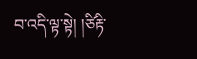བ་འདི་ལྟ་སྟེ། །ཙིརྟི་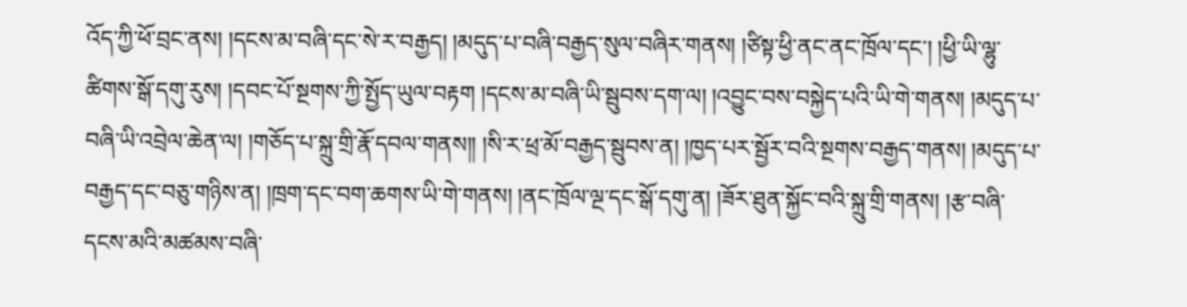འོད་ཀྱི་ཕོ་བྲང་ནས། །དངས་མ་བཞི་དང་སེ་ར་བརྒྱད། །མདུད་པ་བཞི་བརྒྱད་སུལ་བཞིར་གནས། །ཙིསྟ་ཕྱི་ནང་ནང་ཁྲོལ་དང་། །ཕྱི་ཡི་ལྷུ་ཚིགས་སྒོ་དགུ་རུས། །དབང་པོ་སྔགས་ཀྱི་སྤྱོད་ཡུལ་བརྟག །དངས་མ་བཞི་ཡི་སྦུབས་དག་ལ། །འབྱུང་བས་བསྐྱེད་པའི་ཡི་གེ་གནས། །མདུད་པ་བཞི་ཡི་འབྲེལ་ཆེན་ལ། །གཅོད་པ་སྐྲུ་གྲི་རྣོ་དབལ་གནས།། །སི་ར་ཕྲ་མོ་བརྒྱད་སྦུབས་ན། །ཁྱད་པར་སྦྱོར་བའི་སྔགས་བརྒྱད་གནས། །མདུད་པ་བརྒྱད་དང་བཅུ་གཉིས་ན། །ཁྲག་དང་བག་ཆགས་ཡི་གེ་གནས། །ནང་ཁྲོལ་ལྔ་དང་སྒོ་དགུ་ན། །ཟོར་ཐུན་སྐྱོང་བའི་སྐྲུ་གྲི་གནས། །རྩ་བཞི་དངས་མའི་མཚམས་བཞི་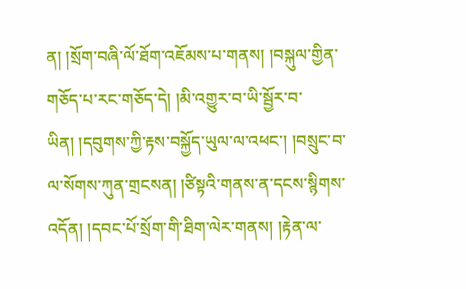ན། །སྲོག་བཞི་ལོ་ཐོག་འཇོམས་པ་གནས། །བསྐུལ་གྱིན་གཅོད་པ་རང་གཅོད་དེ། །མི་འགྱུར་བ་ཡི་སྦྱོར་བ་ཡིན། །དབུགས་ཀྱི་རྟས་བསྐྱོད་ཡུལ་ལ་འཕང་། །བསྲུང་བ་ལ་སོགས་ཀུན་གྲངསན། །ཙིསྟའི་གནས་ན་དངས་སྙིགས་འདོན། །དབང་པོ་སྲོག་གི་ཐིག་ལེར་གནས། །རྟེན་ལ་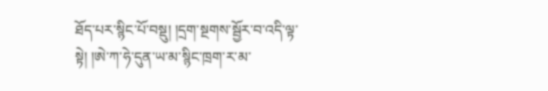ཐོད་པར་སྙིང་པོ་བསྡུ། །དྲག་སྔགས་སྦྱོར་བ་འདི་ལྟ་སྟེ། །ཨེ་ཀ་ཧེ་དུན་ཡ་མ་སྙིང་ཁྲག་ར་མ་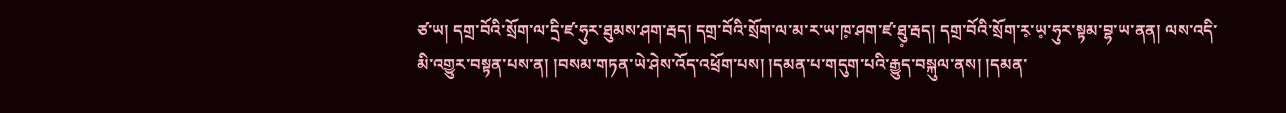ཙ་ཡ། དགྲ་བོའི་སྲོག་ལ་དྲི་ཛ་ཧུར་ཐུམས་ཤག་རྦད། དགྲ་བོའི་སྲོག་ལ་མ་ར་ཡ་ཁ༷་ཤག་ཛ་ཐུ༷་རྦད། དགྲ་བོའི་སྲོག་ར༷་ཡ༷་ཧུར་སྟམ་བྷ་ཡ་ནན། ལས་འདི་མི་འགྱུར་བསྟན་པས་ན། །བསམ་གཏན་ཡེ་ཤེས་འོད་འཕྲོག་པས། །དམན་པ་གདུག་པའི་རྒྱུད་བསྐུལ་ནས། །དམན་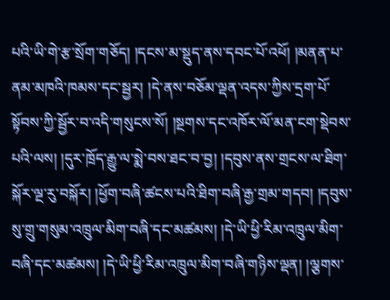པའི་ཡི་གེ་རྩ་སྲོག་གཅོད། །དངས་མ་སྡུད་ནས་དབང་པོ་འཕོ། །མནན་པ་ནམ་མཁའི་ཁམས་དང་སྦྱར། །དེ་ནས་བཅོམ་ལྡན་འདས་ཀྱིས་དྲག་པོ་སྟོབས་ཀྱི་སྦྱོར་བ་འདི་གསུངས་སོ། །སྔགས་དང་འཁོར་ལོ་མན་ངག་སྡེབས་པའི་ལས། །དུར་ཁྲོད་རྒྱུ་ལ་སྨེ་བས་ཐང་བ་བྱ། །དབུས་ནས་གྲངས་ལ་ཐིག་སྐོར་ལྔ་རུ་བསྐོར། །ཕྱོག་བཞི་ཚངས་པའི་ཐིག་བཞི་རྒྱ་གྲམ་གདབ། །དབུས་སུ་གྲུ་གསུམ་འཁྲུལ་མིག་བཞི་དང་མཚམས། །དེ་ཡི་ཕྱི་རིམ་འཁྲུལ་མིག་བཞི་དང་མཚམས། །དེ་ཡི་ཕྱི་རིམ་འཁྲུལ་མིག་བཞི་གཉིས་ལྡན། །ལྕགས་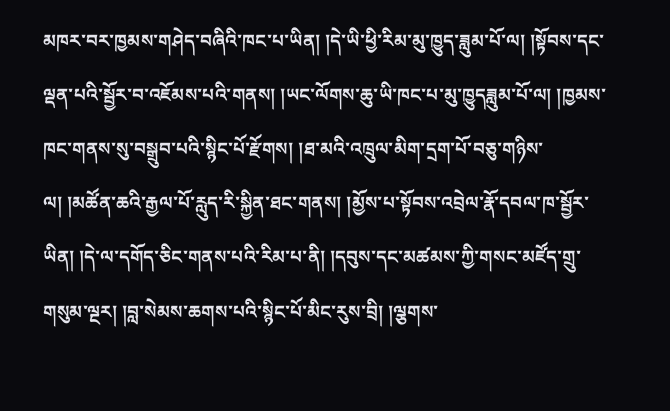མཁར་བར་ཁྱམས་གཤེད་བཞིའི་ཁང་པ་ཡིན། །དེ་ཡི་ཕྱི་རིམ་མུ་ཁྱུད་ཟླུམ་པོ་ལ། །སྟོབས་དང་ལྡན་པའི་སྦྱོར་བ་འཇོམས་པའི་གནས། །ཡང་ལོགས་ཆུ་ཡི་ཁང་པ་མུ་ཁྱུདཟླུམ་པོ་ལ། །ཁྱམས་ཁང་གནས་སུ་བསྒྲུབ་པའི་སྙིང་པོ་རྫོགས། །ཐ་མའི་འཁྲུལ་མིག་དྲག་པོ་བཅུ་གཉིས་ལ། །མཚོན་ཆའི་རྒྱལ་པོ་རླུད་རི་སྐྱིན་ཐང་གནས། །མྱོས་པ་སྟོབས་འབྲེལ་རྣོ་དབལ་ཁ་སྦྱོར་ཡིན། །དེ་ལ་དགོད་ཅིང་གནས་པའི་རིམ་པ་ནི། །དབུས་དང་མཚམས་ཀྱི་གསང་མཛོད་གྲུ་གསུམ་ལྔར། །བླ་སེམས་ཆགས་པའི་སྙིང་པོ་མིང་རུས་བྲི། །ལྕགས་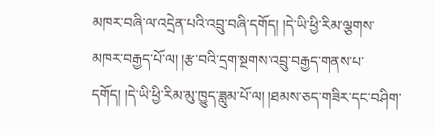མཁར་བཞི་ལ་འདྲེན་པའི་འབྲུ་བཞི་དགོད། །དེ་ཡི་ཕྱི་རིམ་ལྕགས་མཁར་བརྒྱད་པོ་ལ། །རྩ་བའི་དྲག་སྔགས་འབྲུ་བརྒྱད་གནས་པ་དགོད། །དེ་ཡི་ཕྱི་རིམ་མུ་ཁྱུད་ཟླུམ་པོ་ལ། །ཐམས་ཅད་གཟིར་དང་བཤིག་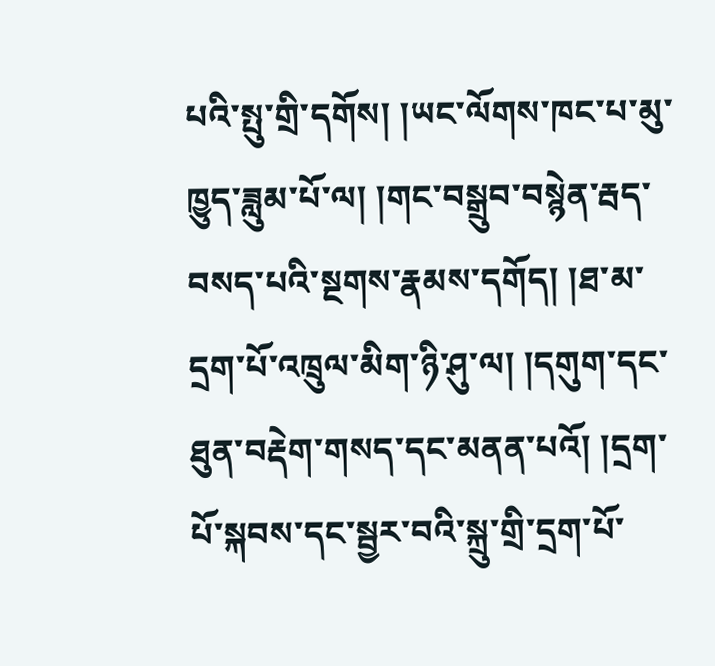པའི་སྤུ་གྲི་དགོས། །ཡང་ལོགས་ཁང་པ་མུ་ཁྱུད་ཟླུམ་པོ་ལ། །གང་བསྒྲུབ་བསྙེན་རྦད་བསད་པའི་སྔགས་རྣམས་དགོད། །ཐ་མ་དྲག་པོ་འཁྲུལ་མིག་ཉི་ཤུ་ལ། །དགུག་དང་ཐུན་བརྡེག་གསད་དང་མནན་པའོ། །དྲག་པོ་སྐབས་དང་སྦྱར་བའི་སྐྲུ་གྲི་དྲག་པོ་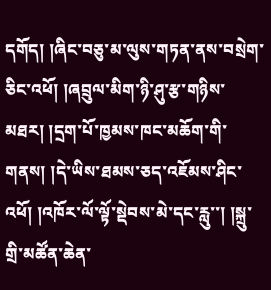དགོད། །ཞིང་བཅུ་མ་ལུས་གཏན་ནས་བསྲེག་ཅིང་འཕོ། །ཞབྲུལ་མིག་ཉི་ཤུ་རྩ་གཉིས་མཐར། །དྲག་པོ་ཁྱམས་ཁང་མཆོག་གི་གནས། །དེ་ཡིས་ཐམས་ཅད་འཇོམས་ཤིང་འཕོ། །འཁོར་ལོ་ལྟོ་སྡེབས་མེ་དང་རླུ་་། །སྐྲུ་གྲི་མཚོན་ཆེན་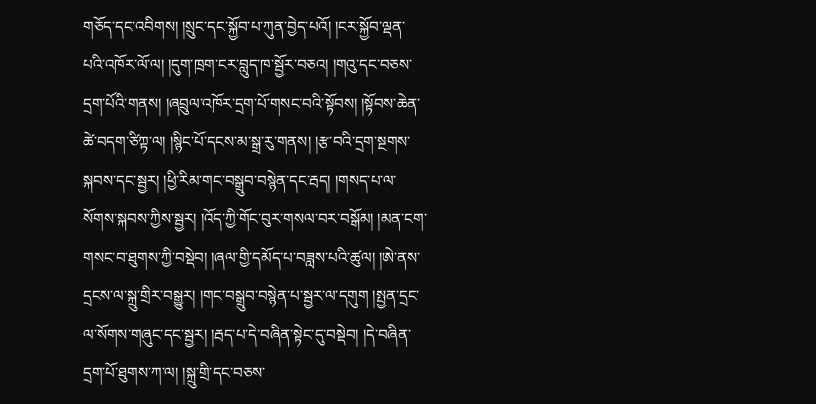གཅོད་དང་འབིགས། །སྲུང་དང་སྐྱོབ་པ་ཀུན་བྱེད་པའོ། །ངར་སྐྱོབ་ལྡན་པའི་འཁོར་ལོ་ལ། །དུག་ཁྲག་ངར་བླུད་ཁ་སྦྱོར་བཅའ། །གའུ་དང་བཅས་དྲག་པོའི་གནས། །ཞབྲུལ་འཁོར་དྲག་པོ་གསང་བའི་སྟོབས། །སྟོབས་ཆེན་ཚེ་བདག་ཙིཀྟ་ལ། །སྙིང་པོ་དངས་མ་སྒྲ་རུ་གནས། །རྩ་བའི་དྲག་སྔགས་སྐབས་དང་སྦྱར། །ཕྱི་རིམ་གང་བསྒྲུབ་བསྙེན་དང་རྦད། །གསད་པ་ལ་སོགས་སྐབས་ཀྱིས་སྦྱར། །འོད་ཀྱི་གོང་བུར་གསལ་བར་བསྒོམ། །མན་ངག་གསང་བ་ཐུགས་ཀྱི་བསྡེབ། །ཞལ་གྱི་དམོད་པ་བཟླས་པའི་ཚུལ། །ཨེ་ནས་དྲངས་ལ་སྐྲུ་གྲིར་བསྒྱུར། །གང་བསྒྲུབ་བསྙེན་པ་སྦྱར་ལ་དགུག །སྤྱན་དྲང་ལ་སོགས་གཞུང་དང་སྦྱར། །རྦད་པ་དེ་བཞིན་སྟེང་དུ་བསྡེབ། །དེ་བཞིན་དྲག་པོ་ཐུགས་ཀ་ལ། །སྐྲུ་གྲི་དང་བཅས་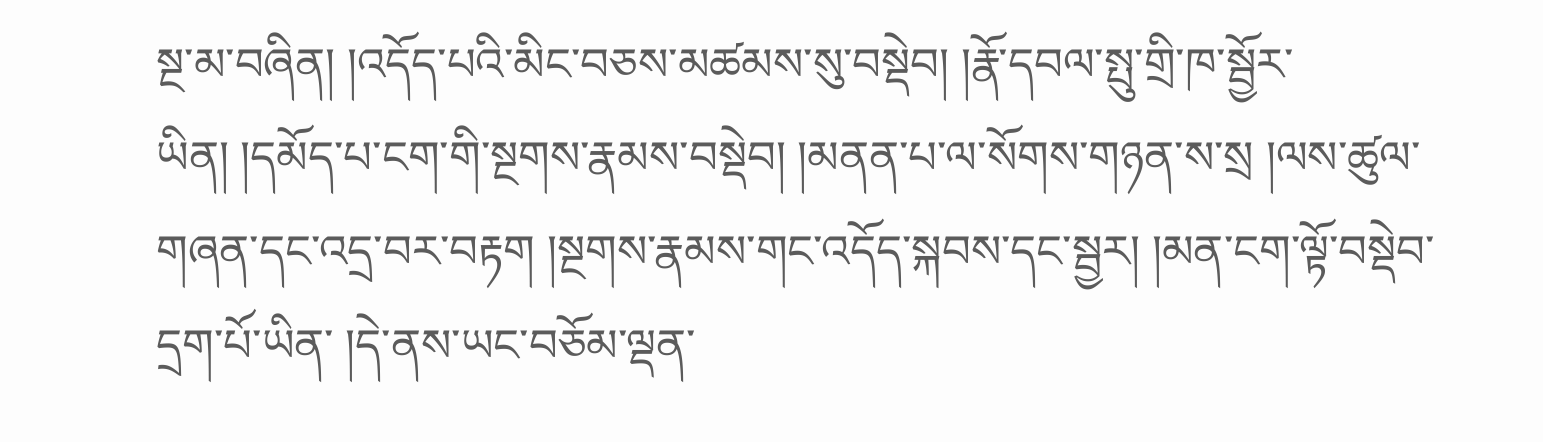སྔ་མ་བཞིན། །འདོད་པའི་མིང་བཅས་མཚམས་སུ་བསྡེབ། །རྣོ་དབལ་སྤུ་གྲི་ཁ་སྦྱོར་ཡིན། །དམོད་པ་ངག་གི་སྔགས་རྣམས་བསྡེབ། །མནན་པ་ལ་སོགས་གཉན་ས་སྲ །ལས་ཚུལ་གཞན་དང་འདྲ་བར་བརྟག །སྔགས་རྣམས་གང་འདོད་སྐབས་དང་སྦྱར། །མན་ངག་ལྟོ་བསྡེབ་དྲག་པོ་ཡིན་ །དེ་ནས་ཡང་བཅོམ་ལྡན་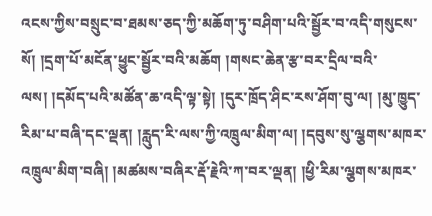འངས་ཀྱིས་བསྲུང་བ་ཐམས་ཅད་ཀྱི་མཆོག་ཏུ་བཤིག་པའི་སྦྱོར་བ་འདི་གསུངས་སོ། །དྲག་པོ་མངོན་ཕྱུང་སྦྱོར་བའི་མཆོག །གསང་ཆེན་རྩ་བར་དྲིལ་བའི་ལས། །དམོད་པའི་མཚོན་ཆ་འདི་ལྟ་སྟེ། །དུར་ཁྲོད་ཤིང་རས་ཤོག་བུ་ལ། །མུ་ཁྱུད་རིམ་པ་བཞི་དང་ལྡན། །རླུད་རི་ལས་ཀྱི་འཁྲུལ་མིག་ལ། །དབུས་སུ་ལྕགས་མཁར་འཁྲུལ་མིག་བཞི། །མཚམས་བཞིར་རྡོ་རྗེའི་ཀ་བར་ལྡན། །ཕྱི་རིམ་ལྕགས་མཁར་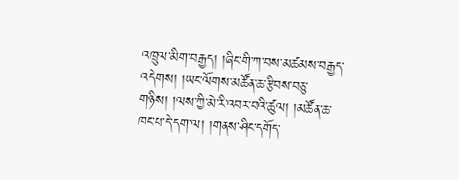འཁྲུལ་མིག་བརྒྱད། །ཞིང་གི་ཀ་བས་མཚམས་བརྒྱད་འདེགས། །ཡང་ལོགས་མཚོན་ཆ་རྩིབས་བཅུ་གཉིས། །ལས་ཀྱི་མེ་རི་འབར་བའི་ཚུལ། །མཚོན་ཆ་ཁང་པ་དེ་དག་ལ། །གནས་ཤིང་དགོད་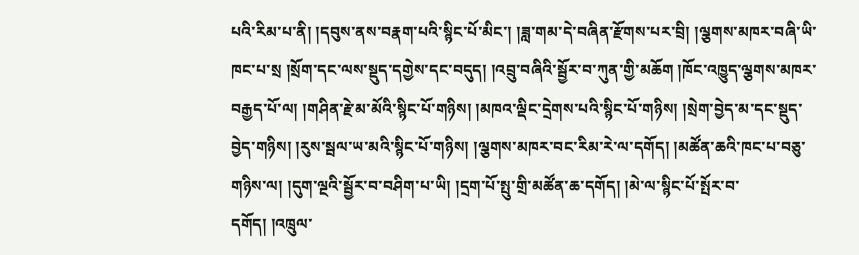པའི་རིམ་པ་ནི། །དབུས་ནས་བརྣག་པའི་སྙིང་པོ་མིང་། །ཟླ་གམ་དེ་བཞིན་རྫོགས་པར་བྲི། །ལྕགས་མཁར་བཞི་ཡི་ཁང་པ་སྲ །སྲོག་དང་ལས་སྡུད་དགྱེས་དང་བདུད། །འབྲུ་བཞིའི་སྦྱོར་བ་ཀུན་གྱི་མཆོག །ཁོང་འཁྱུད་ལྕགས་མཁར་བརྒྱད་པོ་ལ། །གཤིན་རྗེ་མ་མོའི་སྙིང་པོ་གཉིས། །མཁའ་ལྡིང་དྲེགས་པའི་སྙིང་པོ་གཉིས། །སྲེག་བྱེད་མ་དང་སྡུད་བྱེད་གཉིས། །རུས་སྦལ་ཡ་མའི་སྙིང་པོ་གཉིས། །ལྕགས་མཁར་བང་རིམ་རེ་ལ་དགོད། །མཚོན་ཆའི་ཁང་པ་བཅུ་གཉིས་ལ། །དུག་ལྔའི་སྦྱོར་བ་བཤིག་པ་ཡི། །དྲག་པོ་སྤུ་གྲི་མཚོན་ཆ་དགོད། །མེ་ལ་སྙིང་པོ་སྤོར་བ་དགོད། །འཁྲུལ་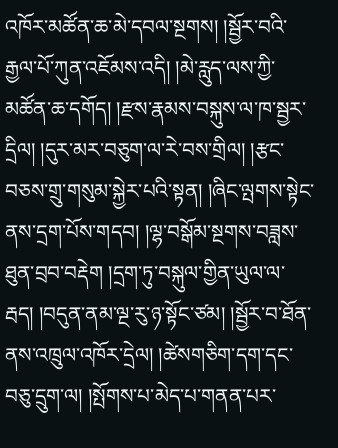འཁོར་མཚོན་ཆ་མེ་དབལ་སྔགས། །སྦྱོར་བའི་རྒྱལ་པོ་ཀུན་འཇོམས་འདི། །མེ་རླུད་ལས་ཀྱི་མཚོན་ཆ་དགོད། །རྫས་རྣམས་བསྐུས་ལ་ཁ་སྦྱར་དྲིལ། །དུར་མར་བཅུག་ལ་རེ་བས་གྲིལ། །རྩང་བཅས་གྲུ་གསུམ་སྐྱེར་པའི་སྟན། །ཞིང་ལྤགས་སྟེང་ནས་དྲག་པོས་གདབ། །ལྷ་བསྒོམ་སྔགས་བཟླས་ཐུན་བྲབ་བརྡེག །དྲག་ཏུ་བསྐུལ་གྱིན་ཡུལ་ལ་རྦད། །བདུན་ནམ་ལྔ་རུ་ཉ་སྟོང་ཙམ། །སྦྱོར་བ་ཐོན་ནས་འཁྲུལ་འཁོར་དྲེལ། །ཚེསགཅིག་དག་དང་བཅུ་དྲུག་ལ། །སྤོགས་པ་མེད་པ་གནན་པར་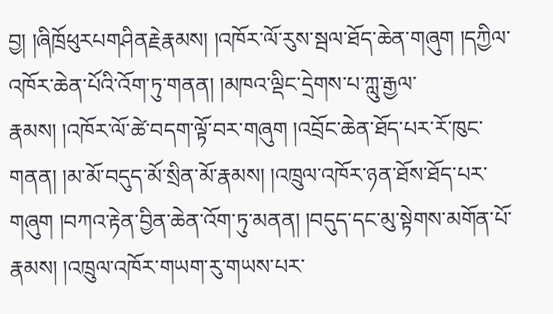བྱ། །ཞིཁྲོཕུརཔགཤིནརྗེརྣམས། །འཁོར་ལོ་རུས་སྦལ་ཐོད་ཆེན་གཞུག །དཀྱིལ་འཁོར་ཆེན་པོའི་འོག་ཏུ་གནན། །མཁའ་ལྡིང་དྲེགས་པ་ཀླུ་རྒྱལ་རྣམས། །འཁོར་ལོ་ཚེ་བདག་ལྟོ་བར་གཞུག །འབྲོང་ཆེན་ཐོད་པར་རོ་ཁུང་གནན། །མ་མོ་བདུད་མོ་སྲིན་མོ་རྣམས། །འཁྲུལ་འཁོར་ཉན་ཐོས་ཐོད་པར་གཞུག །བཀའ་རྟེན་བྱིན་ཆེན་འོག་ཏུ་མནན། །བདུད་དང་མུ་སྟེགས་མགོན་པོ་རྣམས། །འཁྲུལ་འཁོར་གཡག་རུ་གཡས་པར་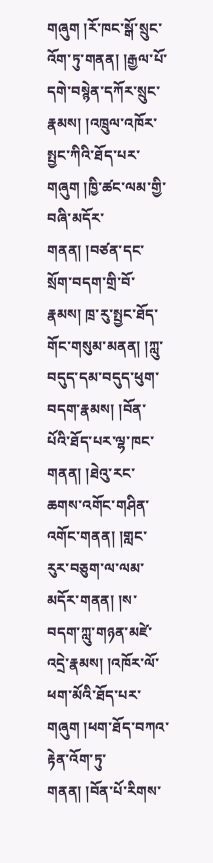གཞུག །རོ་ཁང་སྒོ་སྲུང་འོག་ཏུ་གནན། །རྒྱལ་པོ་དགེ་བསྙེན་དཀོར་སྲུང་རྣམས། །འཁྲུལ་འཁོར་སྤྱང་ཀིའི་ཐོད་པར་གཞུག །ཁྱི་ཚང་ལམ་གྱི་བཞི་མདོར་གནན། །བཙན་དང་སྲོག་བདག་གྲི་བོ་རྣམས། ཁྲ་རུ་སྤྱང་ཐོད་གོང་གསུམ་མནན། །ཀླུ་བདུད་དམ་བདུད་ཕུག་བདག་རྣམས། །བོན་པོའི་ཐོད་པར་ལྷ་ཁང་གནན། །ཐེའུ་རང་ཆགས་འགོང་གཤིན་འགོང་གནན། །གླང་རུར་བཅུག་ལ་ལམ་མདོར་གནན། །ས་བདག་ཀླུ་གཉན་མཛེ་འདྲེ་རྣམས། །འཁོར་ལོ་ཕག་མོའི་ཐོད་པར་གཞུག །ཕག་ཐོད་བཀའ་རྟེན་འོག་ཏུ་གནན། །བོན་པོ་རིགས་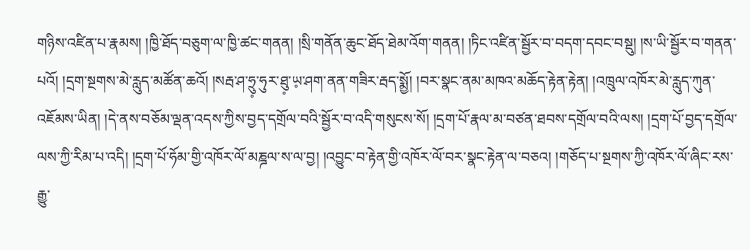གཉིས་འཛིན་པ་རྣམས། །ཁྱི་ཐོད་བཅུག་ལ་ཁྱི་ཚང་གནན། །སྲི་གནོན་ཆུང་ཐོད་ཐེམ་འོག་གནན། །ཏིང་འཛིན་སྦྱོར་བ་བདག་དབང་བསྡུ། །ས་ཡི་སྦྱོར་བ་གནན་པའོ། །དྲག་སྔགས་མེ་རླུད་མཚོན་ཆའོ། །སརྦ་ཤ་ཧྲུ༷་ཧུར་ཐུ༷་ཡ༷་ཤག་ནན་གཟིར་རྦད་སྨྱོ། །བར་སྣང་ནམ་མཁའ་མཆོད་རྟེན་རྟེན། །འཁྲུལ་འཁོར་མེ་རླུད་ཀུན་འཇོམས་ཡིན། །དེ་ནས་བཅོམ་ལྡན་འདས་ཀྱིས་བྱད་དགྲོལ་བའི་སྦྱོར་བ་འདི་གསུངས་སོ། །དྲག་པོ་རྣལ་མ་བཙན་ཐབས་དགྲོལ་བའི་ལས། །དྲག་པོ་བྱད་དགྲོལ་ལས་ཀྱི་རིམ་པ་འདི། །དྲག་པོ་ཧོམ་གྱི་འཁོར་ལོ་མཎྜལ་ས་ལ་བྱ། །འབྱུང་བ་རྟེན་གྱི་འཁོར་ལོ་བར་སྣང་རྟེན་ལ་བཅའ། །གཅོད་པ་སྔགས་ཀྱི་འཁོར་ལོ་ཞིང་རས་རྒྱུ་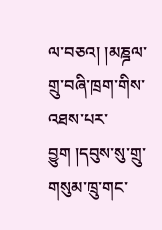ལ་བཅའ། །མཎྜལ་གྲུ་བཞི་ཁྲག་གིས་འཐས་པར་བྱུག །དབུས་སུ་གྲུ་གསུམ་ཁྲུ་གང་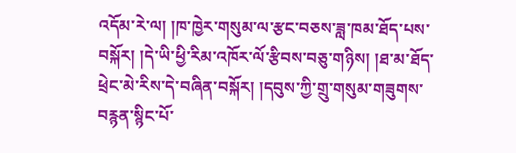འདོམ་རེ་ལ། །ཁ་ཁྱེར་གསུམ་ལ་རྩང་བཅས་ཟླ་ཁམ་ཐོད་པས་བསྐོར། །དེ་ཡི་ཕྱི་རིམ་འཁོར་ལོ་རྩིབས་བཅུ་གཉིས། །ཐ་མ་ཐོད་ཕྲེང་མེ་རིས་དེ་བཞིན་བསྐོར། །དབུས་ཀྱི་གྲུ་གསུམ་གཟུགས་བརྙན་སྙིང་པོ་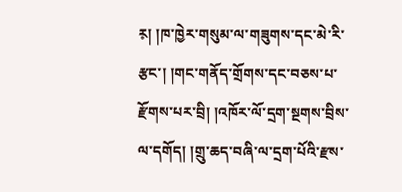ར༷། །ཁ་ཁྱེར་གསུམ་ལ་གཟུགས་དང་མེ་རི་རྩང་། །གང་གནོད་གྲོགས་དང་བཅས་པ་རྫོགས་པར་བྲི། །འཁོར་ལོ་དྲག་སྔགས་བྲིས་ལ་དགོད། །གྲུ་ཆད་བཞི་ལ་དྲག་པོའི་རྫས་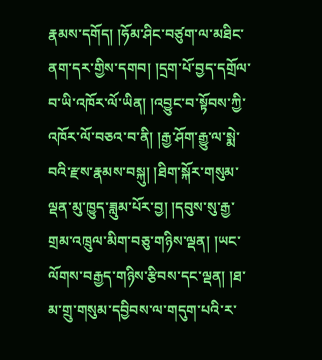རྣམས་དགོད། །ཧོམ་ཤིང་བཙུག་ལ་མཐིང་ནག་དར་གྱིས་དགབ། །དྲག་པོ་བྱད་དགྲོལ་བ་ཡི་འཁོར་ལོ་ཡིན། །འབྱུང་བ་སྟོབས་ཀྱི་འཁོར་ལོ་བཅའ་བ་ནི། །རྒྱ་ཤོག་རྒྱུ་ལ་སྨེ་བའི་རྫས་རྣམས་བསྐུ། །ཐིག་སྐོར་གསུམ་ལྡན་མུ་ཁྱུད་ཟླུམ་པོར་བྱ། །དབུས་སུ་རྒྱ་གྲམ་འཁྲུལ་མིག་བཅུ་གཉིས་ལྡན། །ཡང་ལོགས་བརྒྱད་གཉིས་རྩིབས་དང་ལྡན། །ཐ་མ་གྲུ་གསུམ་དབྱིབས་ལ་གདུག་པའི་ར་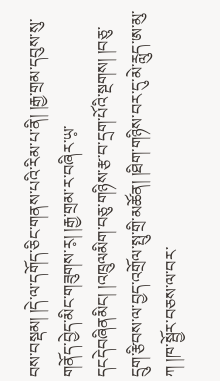བས་བསྡམ། །དེ་ལ་དགོད་ཅིང་གནས་པའི་རིམ་པ་ནི། །རྒྱ་གྲམ་དབུས་སུ་གནོད་བྱེད་མིང་གཟུགས་ར༷། །རྒྱ་གྲམ་ར་བཞིར་ཡ༷་དངདེབཞིནམིང། །འཁྲུལམིག་བཅུ་གཉིས་རྩ་བ་དྲག་པོའི་སྔགས། །བཅུ་དྲུག་རྩིབས་ལ་བྱད་འགྲོལ་སྤུ་གྲི་མཚོན། །ཐིག་གཉིས་བར་དུ་མེ་རླུད་ཨ་མུ་ཀ །ཁ་སྦྱོར་བཅས་ལ་བར་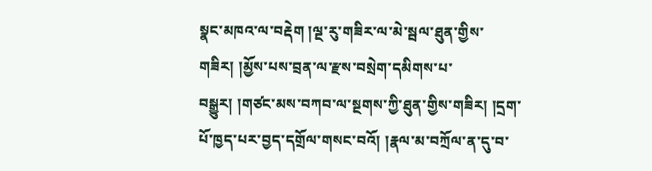སྣང་མཁའ་ལ་བརྡེག །ལྔ་རུ་གཟིར་ལ་མེ་སྦལ་ཐུན་གྱིས་གཟིར། །མྱོས་པས་བྲན་ལ་རྫས་བསྲེག་དམིགས་པ་བསྒྱུར། །གཙང་མས་བཀབ་ལ་སྔགས་ཀྱི་ཐུན་གྱིས་གཟིར། །དྲག་པོ་ཁྱད་པར་བྱད་དགྲོལ་གསང་བའོ། །རྣལ་མ་བཀྲོལ་ན་དུ་བ་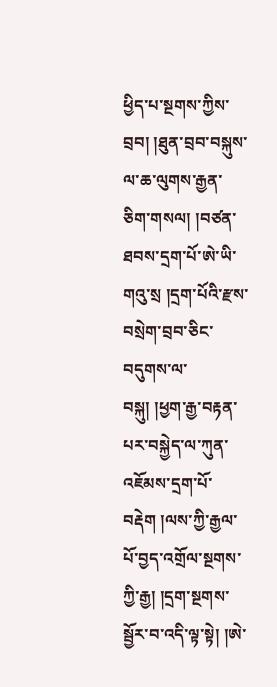ཕྱིད་པ་སྔགས་ཀྱིས་བྲབ། །ཐུན་བྲབ་བསྐུས་ལ་ཆ་ལུགས་རྒྱན་ཅིག་གསལ། །བཙན་ཐབས་དྲག་པོ་ཨེ་ཡི་གའུ་སྲ །དྲག་པོའི་རྫས་བསྲེག་བྲབ་ཅིང་བདུགས་ལ་བསྐུ། །ཕྱག་རྒྱ་བརྟན་པར་བསྐྱེད་ལ་ཀུན་འཇོམས་དྲག་པོ་བརྡེག །ལས་ཀྱི་རྒྱལ་པོ་བྱད་འགྲོལ་སྔགས་ཀྱི་རྒྱ། །དྲག་སྔགས་སྦྱོར་བ་འདི་ལྟ་སྟེ། །ཨེ་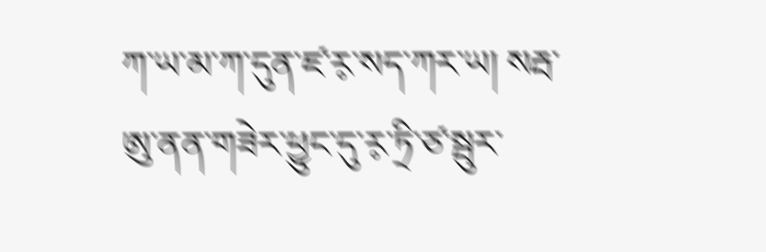ཀ་ཡ་མ་ཀ་དུན་ཛ་ར༷་སད་ཀར་ཡ། སརྦ་ཨུ་ནན་གཟེར་ཕྱུང་དུ་ར༷་ཏྲི་ཙ་སྦུར་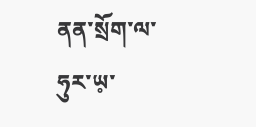ནན་སྲོག་ལ་ཧུར་ཡ༷་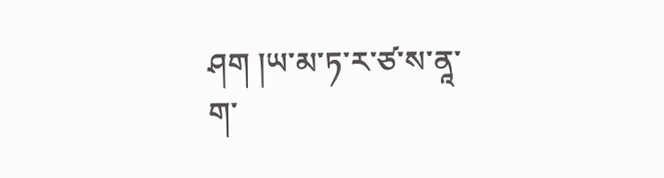ཤག །ཡ་མ་ཏ་ར་ཙ་ས་ནཱ་ག་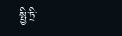སྤྱི་ཏྲི་